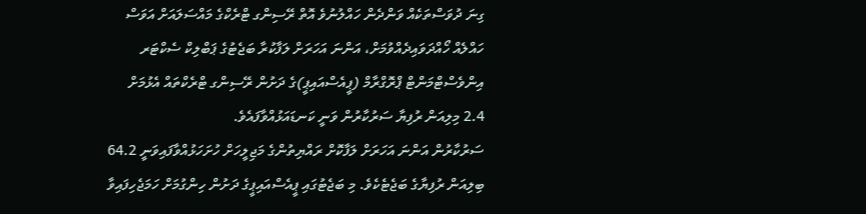ގިނަ ދުވަސްތަކެއް ވަންދެން ހައްލުނުވެ އޮތް ރޭސިންގ ޓްރެކްގެ މައްސަލައަށް އަވަސް ހައްލެއް ހޯއްދަވައިދެއްވުމަށް، އަންނަ އަހަރަށް ލަފާކުރާ ބަޖެޓުގެ ޕަބްލިކް ސެކްޓަރ އިންވެސްޓްމަންޓް ޕްރޮގްރާމް (ޕީއެސްއައިޕީ)ގެ ދަށުން ރޭސިންގ ޓްރެކްތައް އެޅުމަށް 2.4 މިލިއަން ރުފިޔާ ސަރުކާރުން ވަނީ ކަނޑައަޅުއްވާފައެވެ.
ސަރުކާރުން އަންނަ އަހަރަށް ލަފާކޮށް ރައްޔިތުންގެ މަޖިލީހަށް ހުށަހަޅުއްވާފައިވަނީ 64.2 ބިލިއަން ރުފިޔާގެ ބަޖެޓެކެވެ. މި ބަޖެޓުގައި ޕީއެސްއައިޕީގެ ދަށުން ހިންގުމަށް ހަމަޖެހިފައިވާ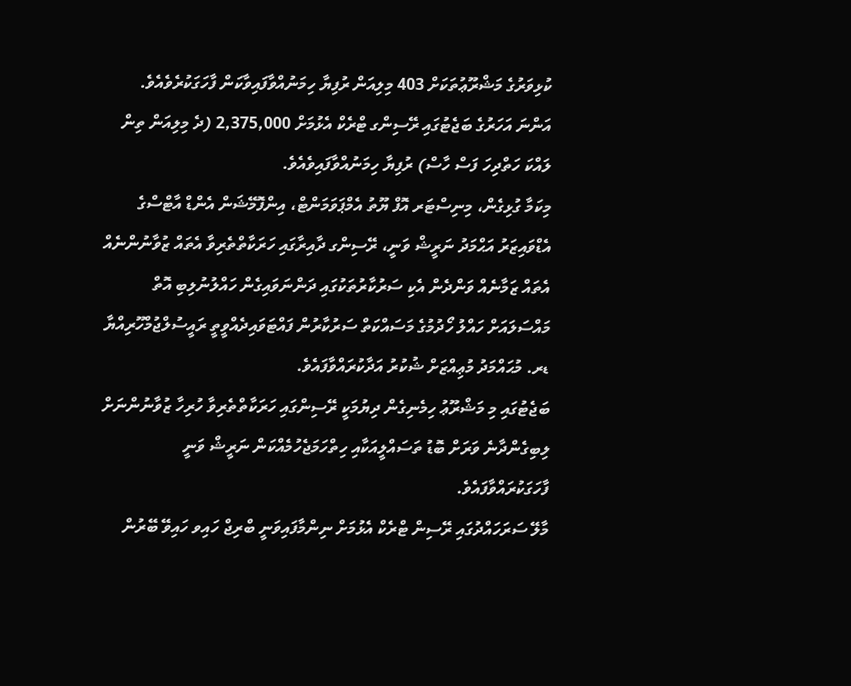ކުޅިވަރުގެ މަޝްރޫޢުތަކަށް 403 މިލިއަން ރުފިޔާ ހިމަނުއްވާފައިވާކަން ފާހަގަކުރެވެއެވެ.
އަންނަ އަހަރުގެ ބަޖެޓުގައި ރޭސިންގ ޓްރެކް އެޅުމަށް 2,375,000 (ދެ މިލިއަން ތިން ލައްކަ ހަތްދިހަ ފަސް ހާސް) ރުފިޔާ ހިމަނުއްވާފައިވެއެވެ.
މިކަމާ ގުޅިގެން، މިނިސްޓަރ އޮފް ޔޫތު އެމްޕަވަމަންޓް، އިންފޮމޭޝަން އެންޑް އާޓްސްގެ އެޑްވައިޒަރު އަޙްމަދު ނަރީޝް ވަނީ، ރޭސިންގ ދާއިރާގައި ހަރަކާތްތެރިވާ އެތައް ޒުވާނުންނެއް އެތައް ޒަމާނެއް ވަންދެން އެކި ސަރުކާރުތަކުގައި ދަންނަވައިގެން ހައްލުނުލިބި އޮތް މައްސަލައަށް ހައްލު ހޯދުމުގެ މަސައްކަތް ސަރުކާރުން ފައްޓަވައިދެއްވީތީ ރައީސުލްޖުމްހޫރިއްޔާ ޑރ. މުޙައްމަދު މުޢިއްޒަށް ޝުކުރު އަދާކުރައްވާފައެވެ.
ބަޖެޓުގައި މި މަޝްރޫޢު ހިމެނިގެން ދިޔުމަކީ ރޭސިންގައި ހަރަކާތްތެރިވާ ހުރިހާ ޒުވާނުންނަށް ލިބިގެންދާނެ ވަރަށް ބޮޑު ތަސައްލީއަކާއި ހިތްހަމަޖެހުމެއްކަން ނަރީޝް ވަނީ ފާހަގަކުރައްވާފައެވެ.
މާލޭ ސަރަހައްދުގައި ރޭސިން ޓްރެކް އެޅުމަށް ނިންމާފައިވަނީ ބްރިޖް ހައިވ ހައިވޭ ބޭރުން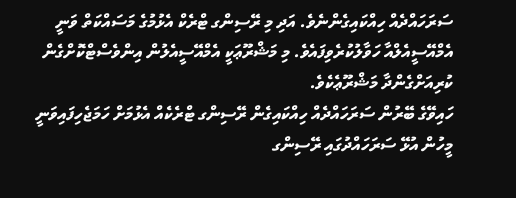ސަރަހައްދެއް ހިއްކައިގެންނެވެ. އަދި މި ރޭސިންގ ޓްރެކް އެޅުމުގެ މަސައްކަތް ވަނީ އެމްއޭސީއެލްއާ ހަވާލުކުރެވިފައެވެ. މި މަޝްރޫޢަކީ އެމްއޭސީއެލުން އިންވެސްޓްކޮށްގެން ކުރިއަށްގެންދާ މަޝްރޫޢެކެވެ.
ހައިވޭގެ ބޭރުން ސަރަހައްދެއް ހިއްކައިގެން ރޭސިންގ ޓްރެކެއް އެޅުމަށް ހަމަޖެހިފައިވަނީ މީހުން އުޅޭ ސަރަހައްދުގައި ރޭސިންގ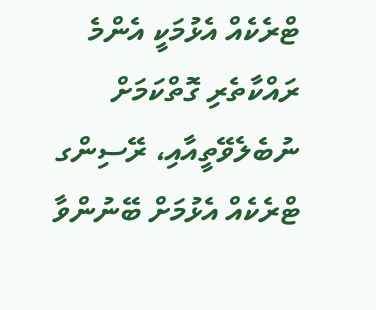ޓްރެކެއް އެޅުމަކީ އެންމެ ރައްކާތެރި ގޮތްކަމަށް ނުބެލެވޭތީއާއި، ރޭސިންގ ޓްރެކެއް އެޅުމަށް ބޭނުންވާ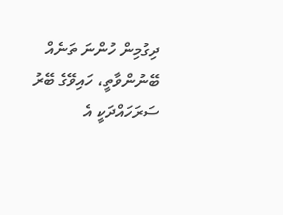ދިގުމިން ހުންނަ ތަނެއް ބޭނުންވާތީ، ހައިވޭގެ ބޭރު ސަރަހައްދަކީ އެ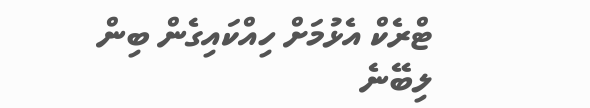ޓްރެކް އެޅުމަށް ހިއްކައިގެން ބިން ލިބޭނެ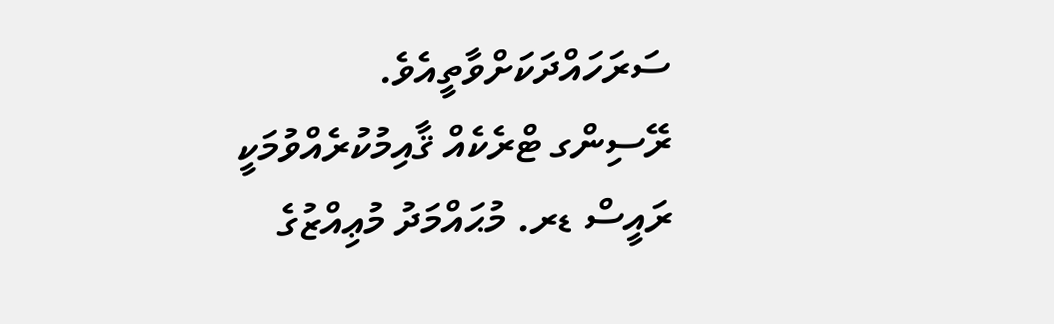ސަރަހައްދަކަށްވާތީއެވެ.
ރޭސިންގ ޓްރެކެއް ޤާއިމުކުރެއްވުމަކީ ރައީސް ޑރ. މުޙައްމަދު މުޢިއްޒުގެ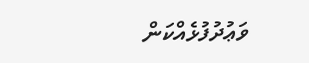ވަޢުދުފުޅެއްކަން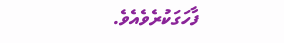ފާހަގަކުރެވެއެވެ.